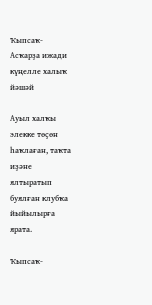Ҡыпсаҡ-Асҡарҙа ижади күңелле халыҡ йәшәй

Ауыл халҡы элекке төҫөн һаҡлаған, таҡта иҙәне ялтыратып буялған клубҡа йыйылырға ярата.

Ҡыпсаҡ-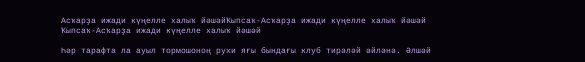Асҡарҙа ижади күңелле халыҡ йәшәйҠыпсаҡ-Асҡарҙа ижади күңелле халыҡ йәшәй
Ҡыпсаҡ-Асҡарҙа ижади күңелле халыҡ йәшәй

Һәр тарафта ла ауыл тормошоноң рухи яғы бындағы клуб тирәләй әйләнә. Әлшәй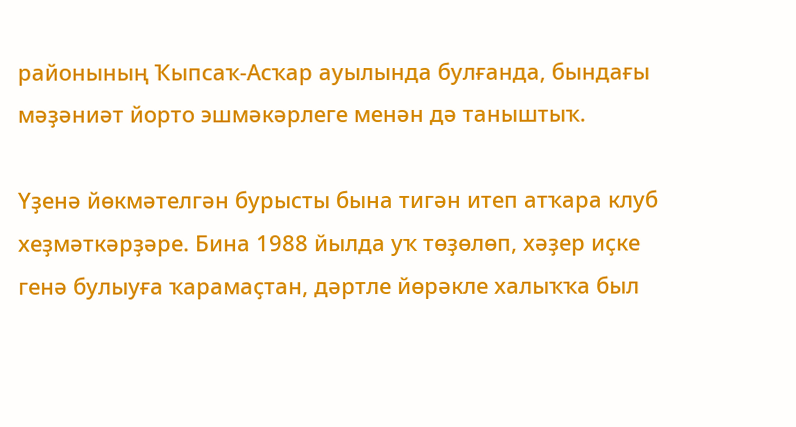районының Ҡыпсаҡ-Асҡар ауылында булғанда, бындағы  мәҙәниәт йорто эшмәкәрлеге менән дә таныштыҡ.

Үҙенә йөкмәтелгән бурысты бына тигән итеп атҡара клуб хеҙмәткәрҙәре. Бина 1988 йылда уҡ төҙөлөп, хәҙер иҫке генә булыуға ҡарамаҫтан, дәртле йөрәкле халыҡҡа был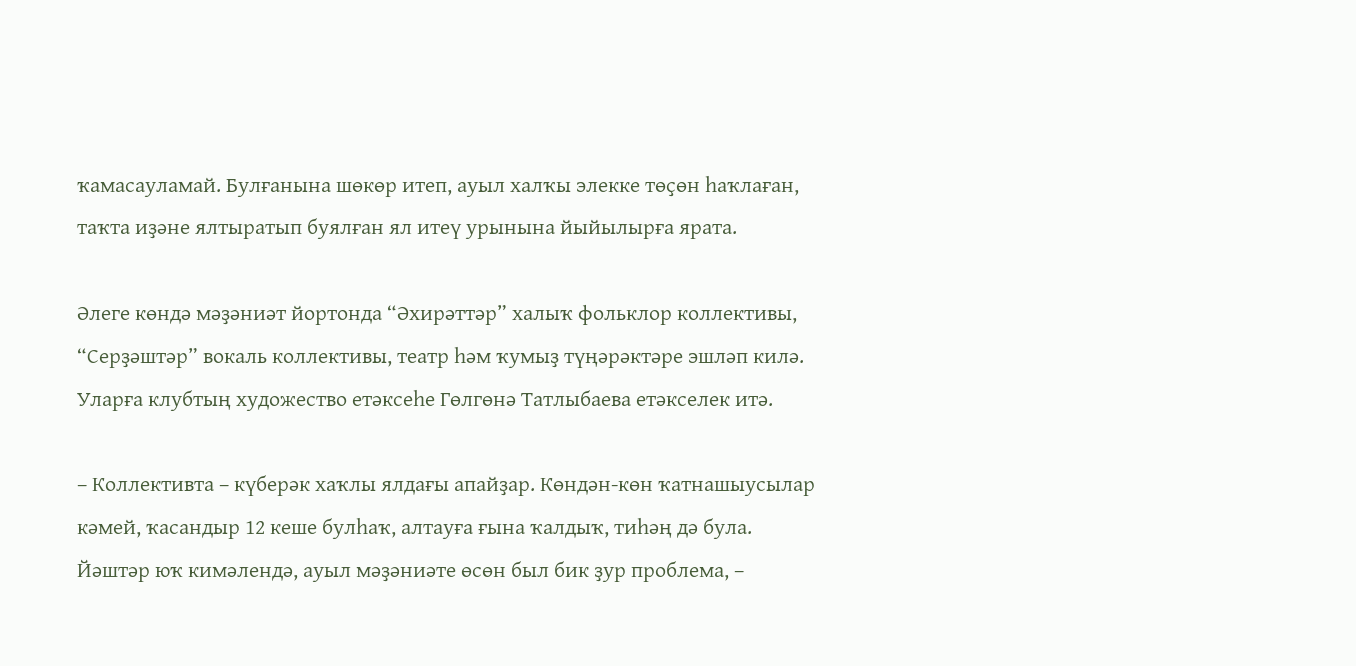ҡамасауламай. Булғанына шөкөр итеп, ауыл халҡы элекке төҫөн һаҡлаған, таҡта иҙәне ялтыратып буялған ял итеү урынына йыйылырға ярата.

Әлеге көндә мәҙәниәт йортонда “Әхирәттәр” халыҡ фольклор коллективы, “Серҙәштәр” вокаль коллективы, театр һәм ҡумыҙ түңәрәктәре эшләп килә. Уларға клубтың художество етәксеһе Гөлгөнә Татлыбаева етәкселек итә.

– Коллективта – күберәк хаҡлы ялдағы апайҙар. Көндән-көн ҡатнашыусылар кәмей, ҡасандыр 12 кеше булһаҡ, алтауға ғына ҡалдыҡ, тиһәң дә була. Йәштәр юҡ кимәлендә, ауыл мәҙәниәте өсөн был бик ҙур проблема, –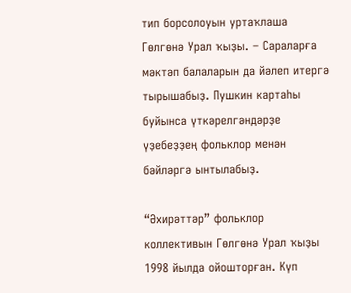тип борсолоуын уртаҡлаша Гөлгөнә Урал ҡыҙы. – Сараларға мәктәп балаларын да йәлеп итергә тырышабыҙ. Пушкин картаһы буйынса үткәрелгәндәрҙе үҙебеҙҙең фольклор менән бәйләргә ынтылабыҙ.

“Әхирәттәр” фольклор коллективын Гөлгөнә Урал ҡыҙы 1998 йылда ойошторған. Күп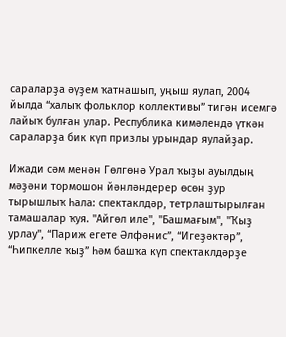сараларҙа әүҙем ҡатнашып, уңыш яулап, 2004 йылда “халыҡ фольклор коллективы” тигән исемгә лайыҡ булған улар. Республика кимәлендә үткән сараларҙа бик күп призлы урындар яулайҙар.

Ижади сәм менән Гөлгөнә Урал ҡыҙы ауылдың мәҙәни тормошон йәнләндерер өсөн ҙур тырышлыҡ һала: спектаклдәр, тетрлаштырылған тамашалар ҡуя. "Айгөл иле", "Башмағым", "Ҡыҙ урлау", “Париж егете Әлфәнис”, “Игеҙәктәр”, “Һипкелле ҡыҙ” һәм башҡа күп спектаклдәрҙе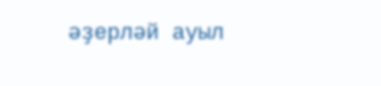әҙерләй ауыл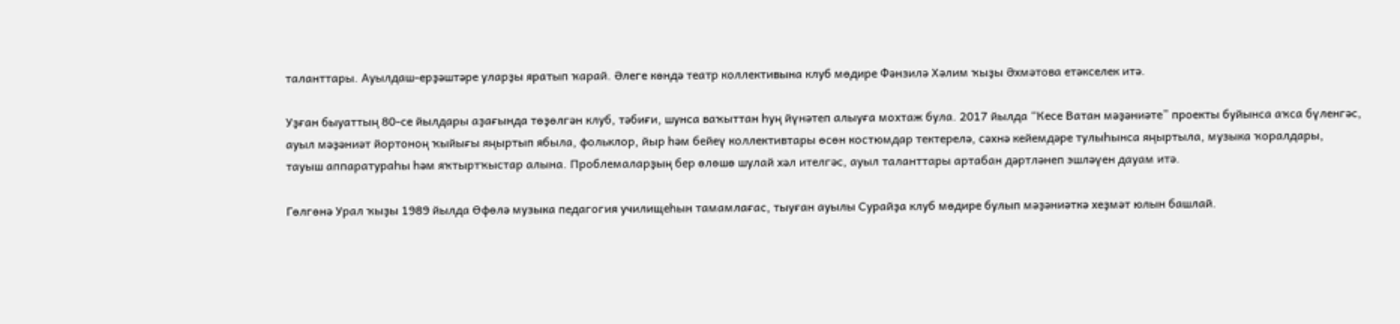таланттары. Ауылдаш-ерҙәштәре уларҙы яратып ҡарай. Әлеге көндә театр коллективына клуб мөдире Фәнзилә Хәлим ҡыҙы Әхмәтова етәкселек итә.

Уҙған быуаттың 80-се йылдары аҙағында төҙөлгән клуб, тәбиғи, шунса ваҡыттан һуң йүнәтеп алыуға мохтаж була. 2017 йылда “Кесе Ватан мәҙәниәте” проекты буйынса аҡса бүленгәс, ауыл мәҙәниәт йортоноң ҡыйығы яңыртып ябыла, фольклор, йыр һәм бейеү коллективтары өсөн костюмдар тектерелә, сәхнә кейемдәре тулыһынса яңыртыла, музыка ҡоралдары, тауыш аппаратураһы һәм яҡтыртҡыстар алына. Проблемаларҙың бер өлөшө шулай хәл ителгәс, ауыл таланттары артабан дәртләнеп эшләүен дауам итә.

Гөлгөнә Урал ҡыҙы 1989 йылда Өфөлә музыка педагогия училищеһын тамамлағас, тыуған ауылы Сурайҙа клуб мөдире булып мәҙәниәткә хеҙмәт юлын башлай.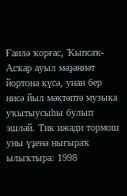Ғаилә ҡорғас, Ҡыпсаҡ-Асҡар ауыл мәҙәниәт йортона күсә, унан бер нисә йыл мәктәптә музыка уҡытыусыһы булып эшләй. Тик ижади тормош уны үҙенә нығыраҡ ылыҡтыра: 1998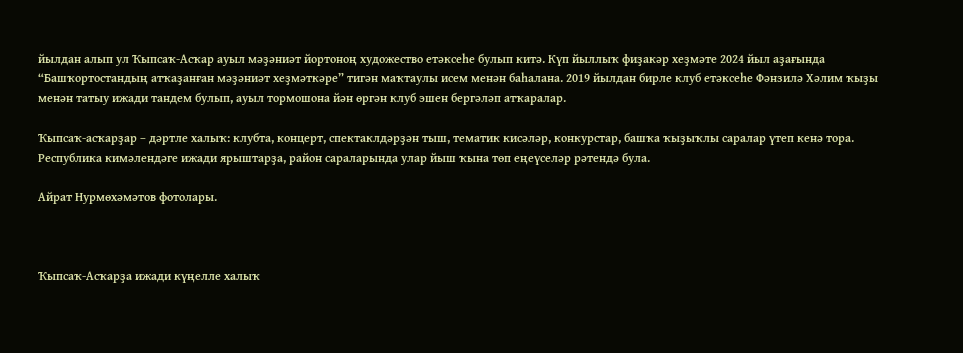йылдан алып ул Ҡыпсаҡ-Асҡар ауыл мәҙәниәт йортоноң художество етәксеһе булып китә. Күп йыллыҡ фиҙакәр хеҙмәте 2024 йыл аҙағында “Башҡортостандың атҡаҙанған мәҙәниәт хеҙмәткәре” тигән маҡтаулы исем менән баһалана. 2019 йылдан бирле клуб етәксеһе Фәнзилә Хәлим ҡыҙы менән татыу ижади тандем булып, ауыл тормошона йән өргән клуб эшен бергәләп атҡаралар.

Ҡыпсаҡ-асҡарҙар – дәртле халыҡ: клубта, концерт, спектаклдәрҙән тыш, тематик кисәләр, конкурстар, башҡа ҡыҙыҡлы саралар үтеп кенә тора. Республика кимәлендәге ижади ярыштарҙа, район сараларында улар йыш ҡына төп еңеүселәр рәтендә була.

Айрат Нурмөхәмәтов фотолары.



Ҡыпсаҡ-Асҡарҙа ижади күңелле халыҡ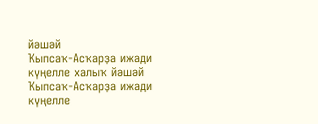йәшәй
Ҡыпсаҡ-Асҡарҙа ижади күңелле халыҡ йәшәй
Ҡыпсаҡ-Асҡарҙа ижади күңелле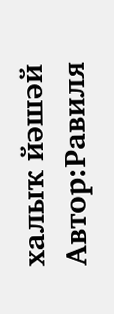халыҡ йәшәй
Автор:Равиля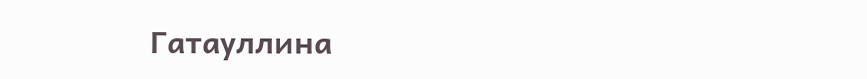Гатауллина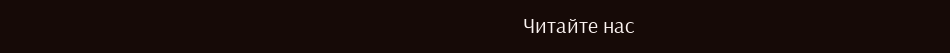Читайте нас